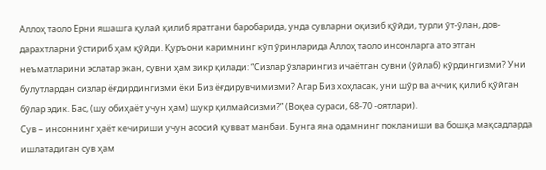Аллоҳ таоло Ерни яшашга қулай қилиб яратгани баробарида, унда сувларни оқизиб қўйди, турли ўт-ўлан, дов-дарахтларни ўстириб ҳам қўйди. Қуръони каримнинг кўп ўринларида Аллоҳ таоло инсонларга ато этган неъматларини эслатар экан, сувни ҳам зикр қилади: “Сизлар ўзларингиз ичаётган сувни (ўйлаб) кўрдингизми? Уни булутлардан сизлар ёғдирдингизми ёки Биз ёғдирувчимизми? Агар Биз хоҳласак, уни шўр ва аччиқ қилиб қўйган бўлар эдик. Бас, (шу обиҳаёт учун ҳам) шукр қилмайсизми?” (Воқеа сураси, 68-70 -оятлари).
Сув – инсоннинг ҳаёт кечириши учун асосий қувват манбаи. Бунга яна одамнинг покланиши ва бошқа мақсадларда ишлатадиган сув ҳам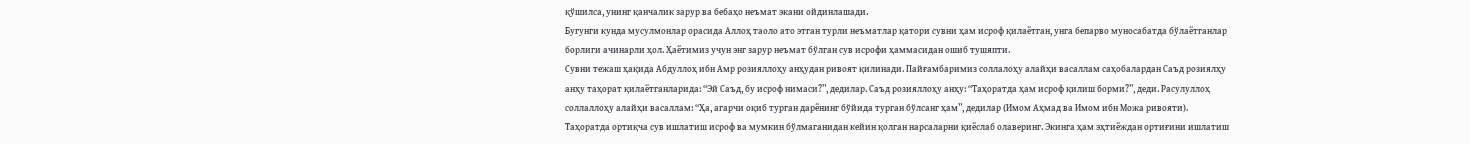қўшилса, унинг қанчалик зарур ва бебаҳо неъмат экани ойдинлашади.
Бугунги кунда мусулмонлар орасида Аллоҳ таоло ато этган турли неъматлар қатори сувни ҳам исроф қилаётган, унга бепарво муносабатда бўлаётганлар борлиги ачинарли ҳол. Ҳаётимиз учун энг зарур неъмат бўлган сув исрофи ҳаммасидан ошиб тушяпти.
Сувни тежаш ҳақида Абдуллоҳ ибн Амр розияллоҳу анҳудан ривоят қилинади. Пайғамбаримиз соллалоҳу алайҳи васаллам саҳобалардан Саъд розиялҳу анҳу таҳорат қилаётганларида: “Эй Саъд, бу исроф нимаси?”, дедилар. Саъд розияллоҳу анҳу: “Таҳоратда ҳам исроф қилиш борми?”, деди. Расулуллоҳ соллаллоҳу алайҳи васаллам: “Ҳа, агарчи оқиб турган дарёнинг бўйида турган бўлсанг ҳам”, дедилар (Имом Аҳмад ва Имом ибн Можа ривояти).
Таҳоратда ортиқча сув ишлатиш исроф ва мумкин бўлмаганидан кейин қолган нарсаларни қиёслаб олаверинг. Экинга ҳам эҳтиёждан ортиғини ишлатиш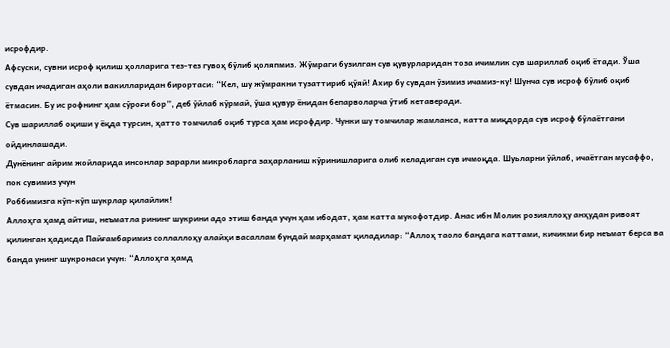исрофдир.
Афсуски, сувни исроф қилиш ҳолларига тез-тез гувоҳ бўлиб қоляпмиз. Жўмраги бузилган сув қувурларидан тоза ичимлик сув шариллаб оқиб ётади. Ўша сувдан ичадиган аҳоли вакилларидан бирортаси: “Кел, шу жўмракни тузаттириб қўяй! Ахир бу сувдан ўзимиз ичамиз-ку! Шунча сув исроф бўлиб оқиб ётмасин. Бу ис рофнинг ҳам сўроғи бор”, деб ўйлаб кўрмай, ўша қувур ёнидан бепарволарча ўтиб кетаверади.
Сув шариллаб оқиши у ёқда турсин, ҳатто томчилаб оқиб турса ҳам исрофдир. Чунки шу томчилар жамланса, катта миқдорда сув исроф бўлаётгани ойдинлашади.
Дунёнинг айрим жойларида инсонлар зарарли микробларга заҳарланиш кўринишларига олиб келадиган сув ичмоқда. Шуьларни ўйлаб, ичаётган мусаффо, пок сувимиз учун
Роббимизга кўп-кўп шукрлар қилайлик!
Аллоҳга ҳамд айтиш, неъматла рининг шукрини адо этиш банда учун ҳам ибодат, ҳам катта мукофотдир. Анас ибн Молик розияллоҳу анҳудан ривоят қилинган ҳадисда Пайғамбаримиз соллаллоҳу алайҳи васаллам бундай марҳамат қиладилар: “Аллоҳ таоло бандага каттами, кичикми бир неъмат берса ва банда унинг шукронаси учун: “Аллоҳга ҳамд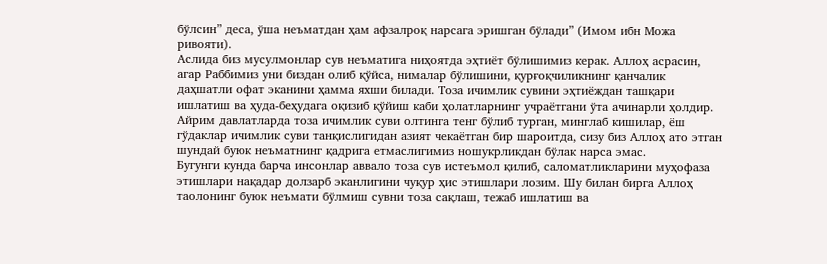бўлсин” деса, ўша неъматдан ҳам афзалроқ нарсага эришган бўлади” (Имом ибн Можа ривояти).
Аслида биз мусулмонлар сув неъматига ниҳоятда эҳтиёт бўлишимиз керак. Аллоҳ асрасин, агар Раббимиз уни биздан олиб қўйса, нималар бўлишини, қурғоқчиликнинг қанчалик даҳшатли офат эканини ҳамма яхши билади. Тоза ичимлик сувини эҳтиёждан ташқари ишлатиш ва ҳуда-беҳудага оқизиб қўйиш каби ҳолатларнинг учраётгани ўта ачинарли ҳолдир. Айрим давлатларда тоза ичимлик суви олтинга тенг бўлиб турган, минглаб кишилар, ёш гўдаклар ичимлик суви танқислигидан азият чекаётган бир шароитда, сизу биз Аллоҳ ато этган шундай буюк неъматнинг қадрига етмаслигимиз ношукрликдан бўлак нарса эмас.
Бугунги кунда барча инсонлар аввало тоза сув истеъмол қилиб, саломатликларини муҳофаза этишлари нақадар долзарб эканлигини чуқур ҳис этишлари лозим. Шу билан бирга Аллоҳ таолонинг буюк неъмати бўлмиш сувни тоза сақлаш, тежаб ишлатиш ва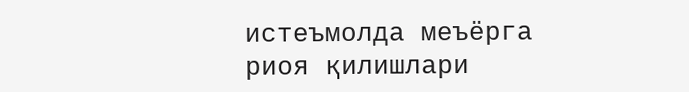истеъмолда меъёрга риоя қилишлари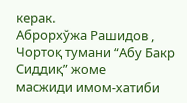керак.
Аброрхўжа Рашидов ,
Чортоқ тумани “Абу Бакр Сиддиқ” жоме
масжиди имом-хатиби